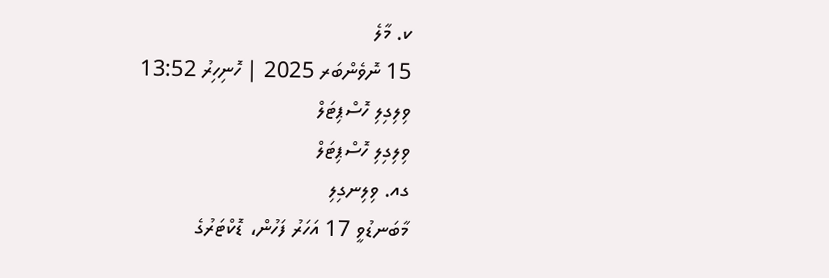ކ. މާލެ
15 ނޮވެންބަރ 2025 | ހޮނިހިރު 13:52
ވިލިގިލި ހޮސްޕިޓަލް
ވިލިގިލި ހޮސްޕިޓަލް
ގއ. ވިލިނގިލި
މާބަނޑުވީ 17 އަހަރު ފަހުން، ޑޮކްޓަރުގެ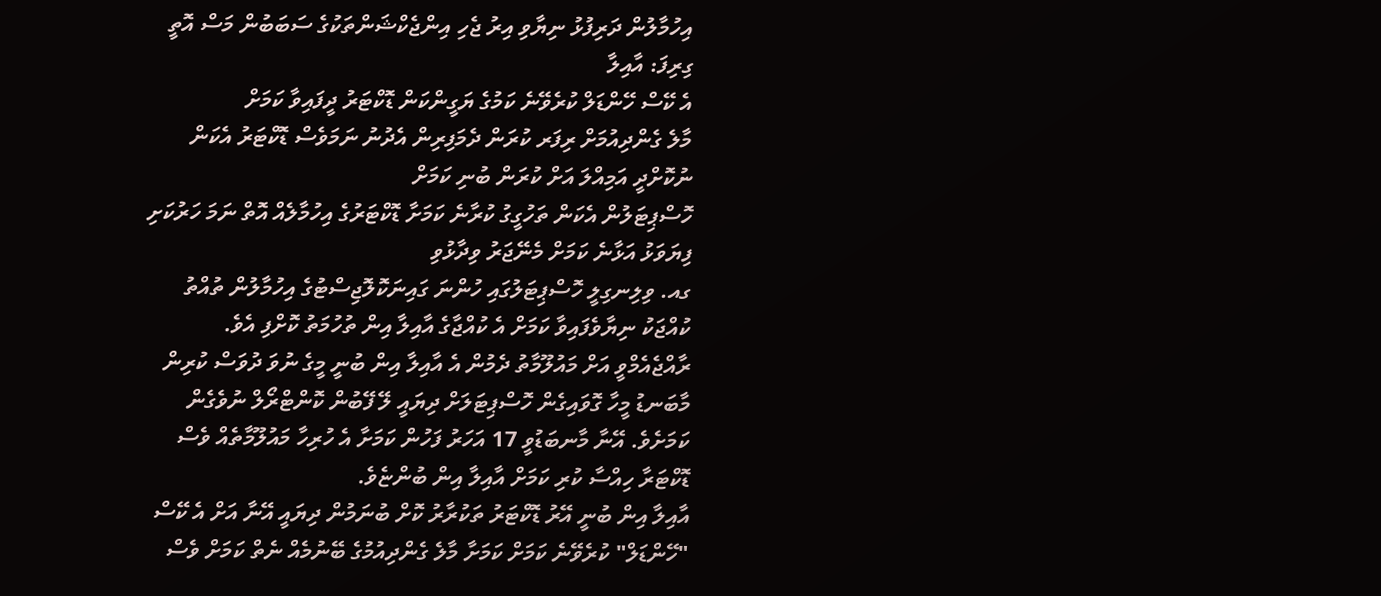އިހުމާލުން ދަރިފުޅު ނިޔާވި އިރު ޖެހި އިންޖެކްޝަންތަކުގެ ސަބަބުން މަސް އޮތީ ގިރިފަ: އާއިލާ
އެ ކޭސް ހޭންޑަލް ކުރެވޭނެ ކަމުގެ ޔަގީންކަން ޑޮކްޓަރު ދީފައިވާ ކަމަށް
މާލެ ގެންދިއުމަށް ރިފަރ ކުރަން ދެމަފިރިން އެދުނު ނަމަވެސް ޑޮކްޓަރު އެކަން ނުކޮށްދީ އަމިއްލަ އަށް ކުރަން ބުނި ކަމަށް
ހޮސްޕިޓަލުން އެކަން ތަހުގީގު ކުރާނެ ކަމަށާ ޑޮކްޓަރުގެ އިހުމާލެއް އޮތް ނަމަ ހަރުކަށި ފިޔަވަޅު އަޅާނެ ކަމަށް މެނޭޖަރު ވިދާޅުވި
ގއ. ވިލިނގިލީ ހޮސްޕިޓަލުގައި ހުންނަ ގައިނަކޮލޮޖިސްޓުގެ އިހުމާލުން ތުއްތު ކުއްޖަކު ނިޔާވެފައިވާ ކަމަށް އެ ކުއްޖާގެ އާއިލާ އިން ތުހުމަތު ކޮށްފި އެވެ.
ރާއްޖެއެމްވީ އަށް މައުލޫމާތު ދެމުން އެ އާއިލާ އިން ބުނީ މީގެ ނުވަ ދުވަސް ކުރިން މާބަނޑު މީހާ ގޮވައިގެން ހޮސްޕިޓަލަށް ދިޔައީ ލޭ ފޭބުން ކޮންޓްރޯލް ނުވެގެން ކަމަށެވެ. އޭނާ މާނބަޑުވީ 17 އަހަރު ފަހުން ކަމަށާ އެ ހުރިހާ މައުލޫމާތެއް ވެސް ޑޮކްޓަރާ ހިއްސާ ކުރި ކަމަށް އާއިލާ އިން ބުންޏެވެ.
އާއިލާ އިން ބުނީ އޭރު ޑޮކްޓަރު ތަކުރާރު ކޮށް ބުނަމުން ދިޔައީ އޭނާ އަށް އެ ކޭސް "ހޭންޑަލް" ކުރެވޭނެ ކަމަށް ކަމަށާ މާލެ ގެންދިއުމުގެ ބޭނުމެއް ނެތް ކަމަށް ވެސް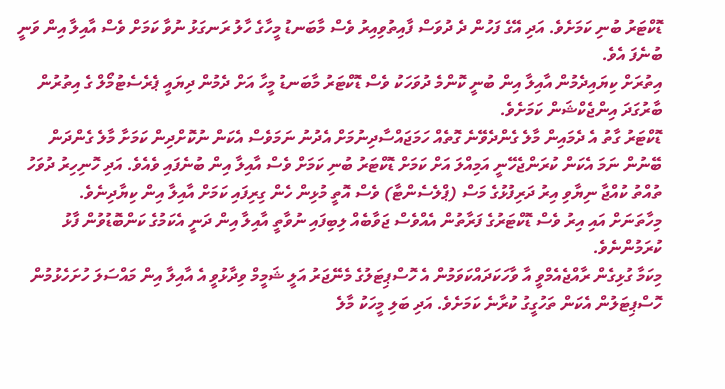ޑޮކްޓަރު ބުނި ކަމަށެވެ. އަދި އޭގެ ފަހުން ދެ ދުވަސް ފާއިތުވިއިރު ވެސް މާބަނޑު މީހާގެ ހާލު ރަނގަޅު ނުވާ ކަމަށް ވެސް އާއިލާ އިން ވަނީ ބުނެފަ އެވެ.
އިތުރަށް ކިޔައިދެމުން އާއިލާ އިން ބުނީ ކޮންމެ ދުވަހަކު ވެސް ޑޮކްޓަރު މާބަނޑު މީހާ އަށް ދެމުން ދިޔައީ ޕެރެސެޓުމޯލް ގެ އިތުރުން ބާރުގަދަ އިންޖެކްޝަން ކަމަށެވެ.
ޑޮކްޓަރު ގާތު އެ ދެމައިން މާލެ ގެންދެވޭނެ ގޮތެއް ހަމަޖައްސާދިނުމަށް އެދުނު ނަމަވެސް އެކަން ނުކޮށްދިން ކަމަށާ މާލެ ގެންދަން ބޭނުން ނަމަ އެކަން ކުރަންޖެހޭނީ އަމިއްލަ އަށް ކަމަށް ޑޮކްޓަރު ބުނި ކަމަށް ވެސް އާއިލާ އިން ބުނެފައި ވެއެވެ. އަދި ހޮނިހިރު ދުވަހު ތުއްތު ކުއްޖާ ނިޔާވި އިރު ދަރިފުޅުގެ މަސް (ޕްލެސެންޓާ) ވެސް އޮތީ މުޅިން ހެން ގިރިފައި ކަމަށް އާއިލާ އިން ކިޔާދިނެވެ.
މިހާތަނަށް އައި އިރު ވެސް ޑޮކްޓަރުގެ ފަރާތުން އެއްވެސް ޖަވާބެއް ލިބިފައި ނުވާތީ އާއިލާ އިން ދަނީ އެކަމުގެ ކަންބޮޑުވުން ފާޅު ކުރަމުންނެވެ.
މިކަމާ ގުޅިގެން ރާއްޖެއެމްވީ އާ ވާހަކަދައްކަވަމުން އެ ހޮސްޕިޓަލުގެ މެނޭޖަރު އަލީ ޝަމީމް ވިދާޅުވީ އެ އާއިލާ އިން މައްސަލަ ހުށަހެޅުމުން ހޮސްޕިޓަލުން އެކަން ތަހުގީގު ކުރާނެ ކަމަށެވެ. އަދި ބަލި މީހަކު މާލެ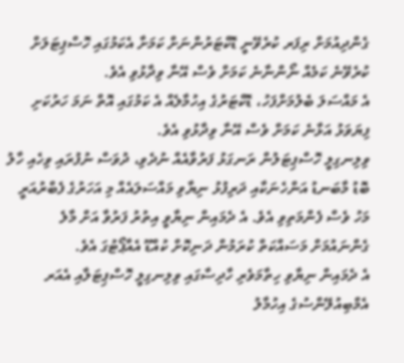ގެންދިއުމަށް ރިފަރ ކުރެވޭނީ ޑޮކްޓަރުންނަށް ކަމަށާ އެކަމުގައި ހޮސްޕިޓަލަށް ކުރެވޭނެ ކަމެއް ނޯންނާނެ ކަމަށް ވެސް އޭނާ ވިދާޅުވި އެވެ.
އެ މައްސަލަ ބެލުމަށްފަހު، ޑޮކްޓަރުގެ އިހުމާލެއް އެ ކަމުގައި އޮތް ނަމަ ހަރުކަށި ފިޔަވަޅު އަޅާނެ ކަމަށް ވެސް އޭނާ ވިދާޅުވި އެވެ.
ވިލިނގިލީ ހޮސްޕިޓަލުން ރަނގަޅު ފަރުވާއެއް ނުދެވި، ދުވަސް ނުފުރައި ވިހެއި ހާލު ބޮޑު މާބަނޑު އަންހެނަކާއި ދަރިފުޅު ނިޔާވި މައްސަލައެއް މި އަހަރުގެ ފެބްރުއަރީ މަހު ވެސް ފެންމަތިވި އެވެ. އެ ދެމައިން ނިޔާވީ އިތުރު ފަރުވާ އަށް މާލެ ގެންނައުމަށް މަސައްކަތް ކުރަމުން ދަނިކޮށް ކުއްޑޫ އެއާޕޯޓުގަ އެވެ.
އެ ދެމައިން ނިޔާވި ހިތާމަވެރި ހާދިސާގައި ވިލިނގިލީ ހޮސްޕިޓަލާއި އެއަރ އެމްބިއުލޭންސުގެ އިހުމާލު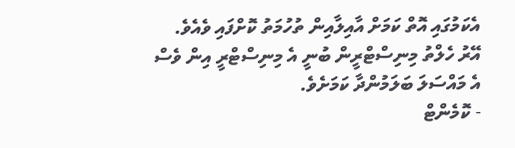އެކަމުގައި އޮތް ކަމަށް އާއިލާއިން ތުހުމަތު ކޮށްފައި ވެއެވެ. އޭރު ހެލްތު މިނިސްޓްރީން ބުނީ އެ މިނިސްޓްރީ އިން ވެސް އެ މައްސަލަ ބަލަމުންދާ ކަމަށެވެ.
- ކޮމެންޓް